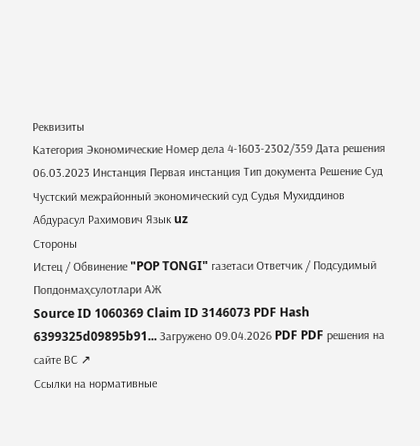Реквизиты
Категория Экономические Номер дела 4-1603-2302/359 Дата решения 06.03.2023 Инстанция Первая инстанция Тип документа Решение Суд Чустский межрайонный экономический суд Судья Мухиддинов Абдурасул Рахимович Язык uz
Стороны
Истец / Обвинение "POP TONGI" газетаси Ответчик / Подсудимый Попдонмаҳсулотлари АЖ
Source ID 1060369 Claim ID 3146073 PDF Hash 6399325d09895b91... Загружено 09.04.2026 PDF PDF решения на сайте ВС ↗
Ссылки на нормативные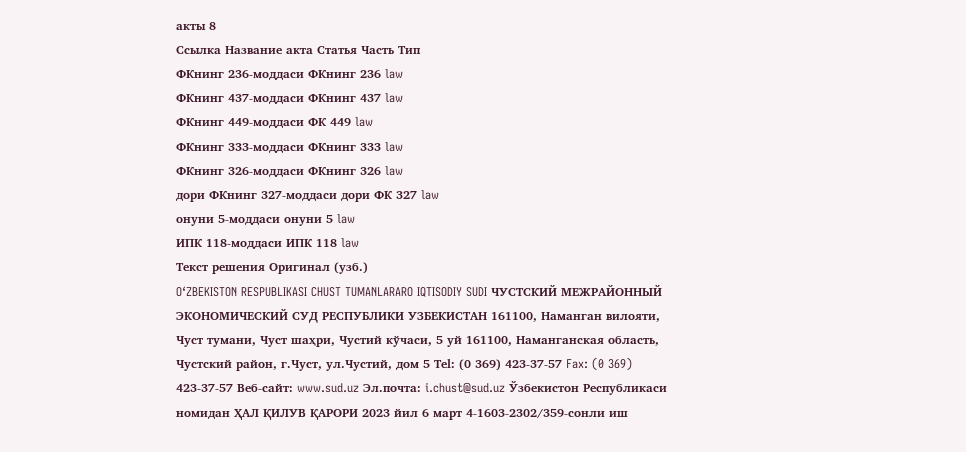акты 8
Ссылка Название акта Статья Часть Тип
ФКнинг 236-моддаси ФКнинг 236 law
ФКнинг 437-моддаси ФКнинг 437 law
ФКнинг 449-моддаси ФК 449 law
ФКнинг 333-моддаси ФКнинг 333 law
ФКнинг 326-моддаси ФКнинг 326 law
дори ФКнинг 327-моддаси дори ФК 327 law
онуни 5-моддаси онуни 5 law
ИПК 118-моддаси ИПК 118 law
Текст решения Оригинал (узб.)
O‘ZBEKISTON RESPUBLIKASI CHUST TUMANLARARO IQTISODIY SUDI ЧУСТСКИЙ МЕЖРАЙОННЫЙ ЭКОНОМИЧЕСКИЙ СУД РЕСПУБЛИКИ УЗБЕКИСТАН 161100, Наманган вилояти, Чуст тумани, Чуст шаҳри, Чустий кўчаси, 5 уй 161100, Наманганская область, Чустский район, г.Чуст, ул.Чустий, дом 5 Тel: (0 369) 423-37-57 Fax: (0 369) 423-37-57 Веб-сайт: www.sud.uz Эл.почта: i.chust@sud.uz Ўзбекистон Республикаси номидан ҲАЛ ҚИЛУВ ҚАРОРИ 2023 йил 6 март 4-1603-2302/359-сонли иш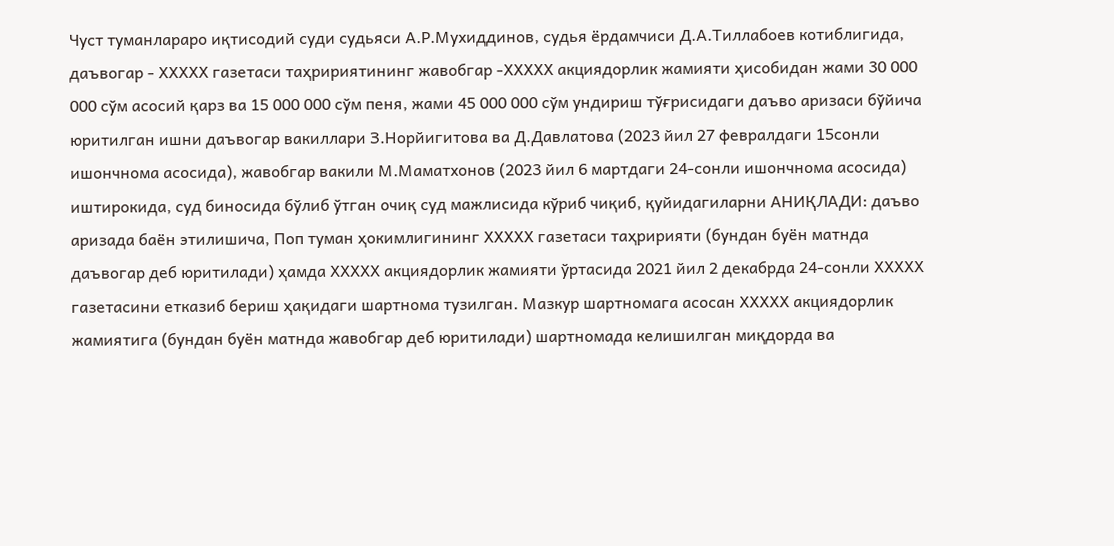Чуст туманлараро иқтисодий суди судьяси А.Р.Мухиддинов, судья ёрдамчиси Д.А.Тиллабоев котиблигида, даъвогар - ХХХХХ газетаси таҳририятининг жавобгар -ХХХХХ акциядорлик жамияти ҳисобидан жами 30 000 000 сўм асосий қарз ва 15 000 000 сўм пеня, жами 45 000 000 сўм ундириш тўғрисидаги даъво аризаси бўйича юритилган ишни даъвогар вакиллари З.Норйигитова ва Д.Давлатова (2023 йил 27 февралдаги 15сонли ишончнома асосида), жавобгар вакили М.Маматхонов (2023 йил 6 мартдаги 24-сонли ишончнома асосида) иштирокида, суд биносида бўлиб ўтган очиқ суд мажлисида кўриб чиқиб, қуйидагиларни АНИҚЛАДИ: даъво аризада баён этилишича, Поп туман ҳокимлигининг ХХХХХ газетаси таҳририяти (бундан буён матнда даъвогар деб юритилади) ҳамда ХХХХХ акциядорлик жамияти ўртасида 2021 йил 2 декабрда 24-сонли ХХХХХ газетасини етказиб бериш ҳақидаги шартнома тузилган. Мазкур шартномага асосан ХХХХХ акциядорлик жамиятига (бундан буён матнда жавобгар деб юритилади) шартномада келишилган миқдорда ва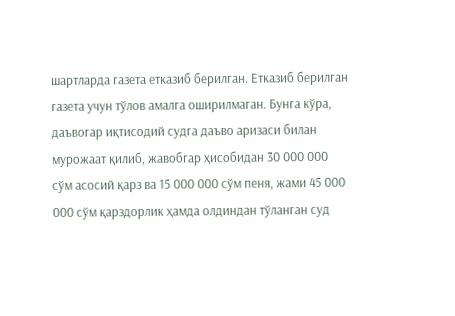шартларда газета етказиб берилган. Етказиб берилган газета учун тўлов амалга оширилмаган. Бунга кўра, даъвогар иқтисодий судга даъво аризаси билан мурожаат қилиб, жавобгар ҳисобидан 30 000 000 сўм асосий қарз ва 15 000 000 сўм пеня, жами 45 000 000 сўм қарздорлик ҳамда олдиндан тўланган суд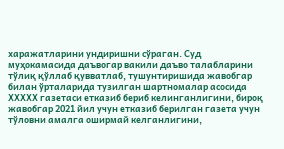харажатларини ундиришни сўраган. Суд муҳокамасида даъвогар вакили даъво талабларини тўлиқ қўллаб қувватлаб, тушунтиришида жавобгар билан ўрталарида тузилган шартномалар асосида ХХХХХ газетаси етказиб бериб келинганлигини, бироқ жавобгар 2021 йил учун етказиб берилган газета учун тўловни амалга оширмай келганлигини,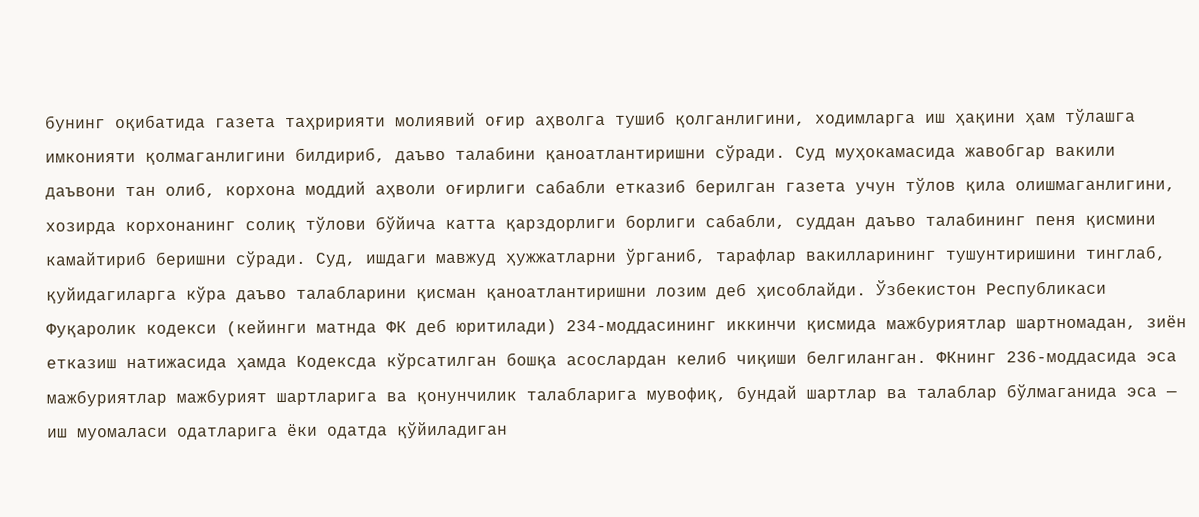бунинг оқибатида газета таҳририяти молиявий оғир аҳволга тушиб қолганлигини, ходимларга иш ҳақини ҳам тўлашга имконияти қолмаганлигини билдириб, даъво талабини қаноатлантиришни сўради. Суд муҳокамасида жавобгар вакили даъвони тан олиб, корхона моддий аҳволи оғирлиги сабабли етказиб берилган газета учун тўлов қила олишмаганлигини, хозирда корхонанинг солиқ тўлови бўйича катта қарздорлиги борлиги сабабли, суддан даъво талабининг пеня қисмини камайтириб беришни сўради. Суд, ишдаги мавжуд ҳужжатларни ўрганиб, тарафлар вакилларининг тушунтиришини тинглаб, қуйидагиларга кўра даъво талабларини қисман қаноатлантиришни лозим деб ҳисоблайди. Ўзбекистон Республикаси Фуқаролик кодекси (кейинги матнда ФК деб юритилади) 234-моддасининг иккинчи қисмида мажбуриятлар шартномадан, зиён етказиш натижасида ҳамда Кодексда кўрсатилган бошқа асослардан келиб чиқиши белгиланган. ФКнинг 236-моддасида эса мажбуриятлар мажбурият шартларига ва қонунчилик талабларига мувофиқ, бундай шартлар ва талаблар бўлмаганида эса — иш муомаласи одатларига ёки одатда қўйиладиган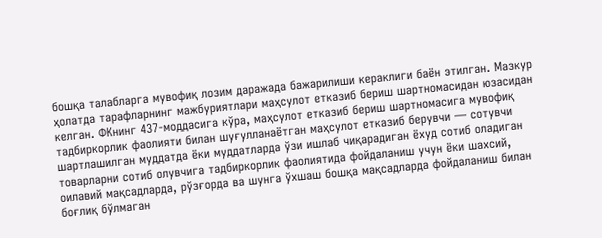бошқа талабларга мувофиқ лозим даражада бажарилиши кераклиги баён этилган. Мазкур ҳолатда тарафларнинг мажбуриятлари маҳсулот етказиб бериш шартномасидан юзасидан келган. ФКнинг 437-моддасига кўра, маҳсулот етказиб бериш шартномасига мувофиқ тадбиркорлик фаолияти билан шуғулланаётган маҳсулот етказиб берувчи — сотувчи шартлашилган муддатда ёки муддатларда ўзи ишлаб чиқарадиган ёхуд сотиб оладиган товарларни сотиб олувчига тадбиркорлик фаолиятида фойдаланиш учун ёки шахсий, оилавий мақсадларда, рўзғорда ва шунга ўхшаш бошқа мақсадларда фойдаланиш билан боғлиқ бўлмаган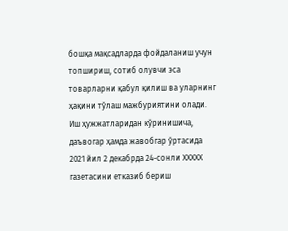бошқа мақсадларда фойдаланиш учун топшириш, сотиб олувчи эса товарларни қабул қилиш ва уларнинг ҳақини тўлаш мажбуриятини олади. Иш ҳужжатларидан кўринишича, даъвогар ҳамда жавобгар ўртасида 2021 йил 2 декабрда 24-сонли ХХХХХ газетасини етказиб бериш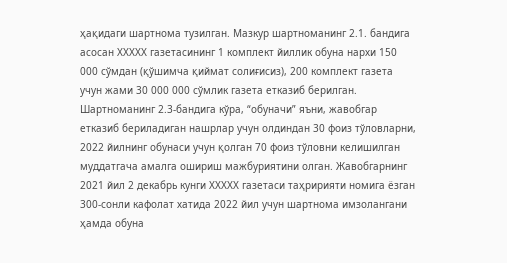ҳақидаги шартнома тузилган. Мазкур шартноманинг 2.1. бандига асосан ХХХХХ газетасининг 1 комплект йиллик обуна нархи 150 000 сўмдан (қўшимча қиймат солиғисиз), 200 комплект газета учун жами 30 000 000 сўмлик газета етказиб берилган. Шартноманинг 2.3-бандига кўра, “обуначи” яъни, жавобгар етказиб бериладиган нашрлар учун олдиндан 30 фоиз тўловларни, 2022 йилнинг обунаси учун қолган 70 фоиз тўловни келишилган муддатгача амалга ошириш мажбуриятини олган. Жавобгарнинг 2021 йил 2 декабрь кунги ХХХХХ газетаси таҳририяти номига ёзган 300-сонли кафолат хатида 2022 йил учун шартнома имзолангани ҳамда обуна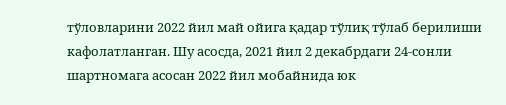тўловларини 2022 йил май ойига қадар тўлиқ тўлаб берилиши кафолатланган. Шу асосда, 2021 йил 2 декабрдаги 24-сонли шартномага асосан 2022 йил мобайнида юк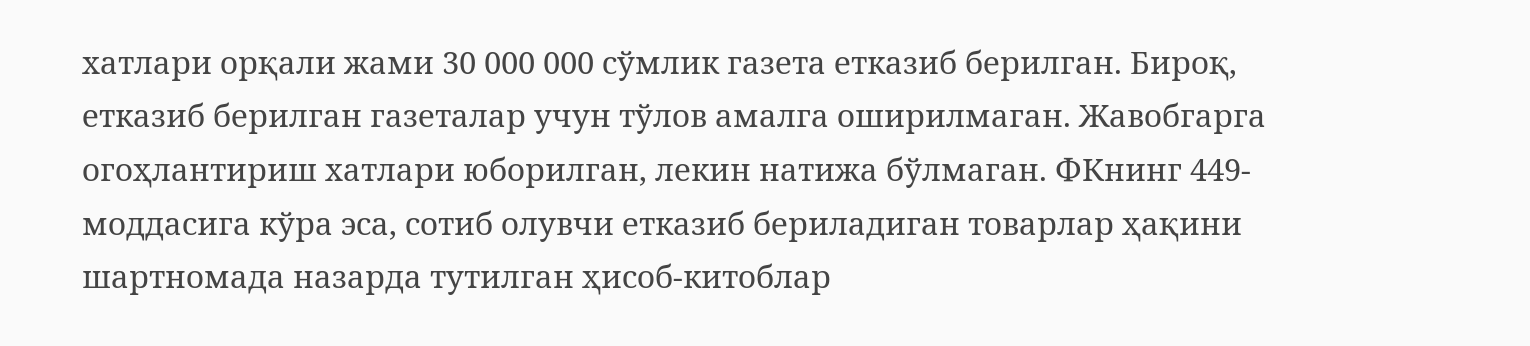хатлари орқали жами 30 000 000 сўмлик газета етказиб берилган. Бироқ, етказиб берилган газеталар учун тўлов амалга оширилмаган. Жавобгарга огоҳлантириш хатлари юборилган, лекин натижа бўлмаган. ФКнинг 449-моддасига кўра эса, сотиб олувчи етказиб бериладиган товарлар ҳақини шартномада назарда тутилган ҳисоб-китоблар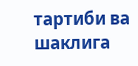тартиби ва шаклига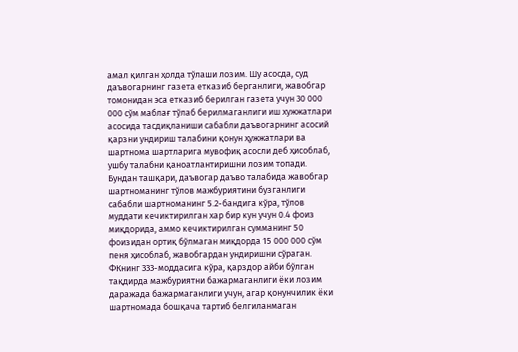амал қилган ҳолда тўлаши лозим. Шу асосда, суд даъвогарнинг газета етказиб берганлиги, жавобгар томонидан эса етказиб берилган газета учун 30 000 000 сўм маблағ тўлаб берилмаганлиги иш хужжатлари асосида тасдиқланиши сабабли даъвогарнинг асосий қарзни ундириш талабини қонун ҳужжатлари ва шартнома шартларига мувофиқ асосли деб ҳисоблаб, ушбу талабни қаноатлантиришни лозим топади. Бундан ташқари, даъвогар даъво талабида жавобгар шартноманинг тўлов мажбуриятини бузганлиги сабабли шартноманинг 5.2-бандига кўра, тўлов муддати кечиктирилган хар бир кун учун 0.4 фоиз миқдорида, аммо кечиктирилган сумманинг 50 фоизидан ортиқ бўлмаган миқдорда 15 000 000 сўм пеня ҳисоблаб, жавобгардан ундиришни сўраган. ФКнинг 333-моддасига кўра, қарздор айби бўлган тақдирда мажбуриятни бажармаганлиги ёки лозим даражада бажармаганлиги учун, агар қонунчилик ёки шартномада бошқача тартиб белгиланмаган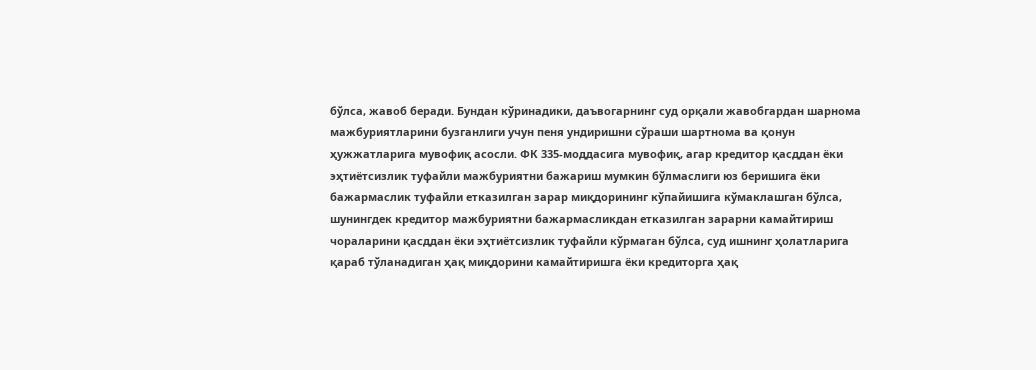бўлса, жавоб беради. Бундан кўринадики, даъвогарнинг суд орқали жавобгардан шарнома мажбуриятларини бузганлиги учун пеня ундиришни сўраши шартнома ва қонун ҳужжатларига мувофиқ асосли. ФК 335-моддасига мувофиқ, агар кредитор қасддан ёки эҳтиётсизлик туфайли мажбуриятни бажариш мумкин бўлмаслиги юз беришига ёки бажармаслик туфайли етказилган зарар миқдорининг кўпайишига кўмаклашган бўлса, шунингдек кредитор мажбуриятни бажармасликдан етказилган зарарни камайтириш чораларини қасддан ёки эҳтиётсизлик туфайли кўрмаган бўлса, суд ишнинг ҳолатларига қараб тўланадиган ҳақ миқдорини камайтиришга ёки кредиторга ҳақ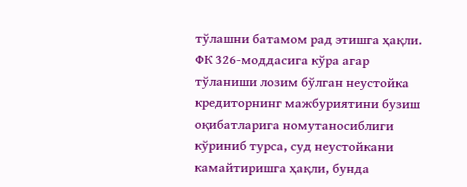тўлашни батамом рад этишга ҳақли. ФК 326-моддасига кўра агар тўланиши лозим бўлган неустойка кредиторнинг мажбуриятини бузиш оқибатларига номутаносиблиги кўриниб турса, суд неустойкани камайтиришга ҳақли, бунда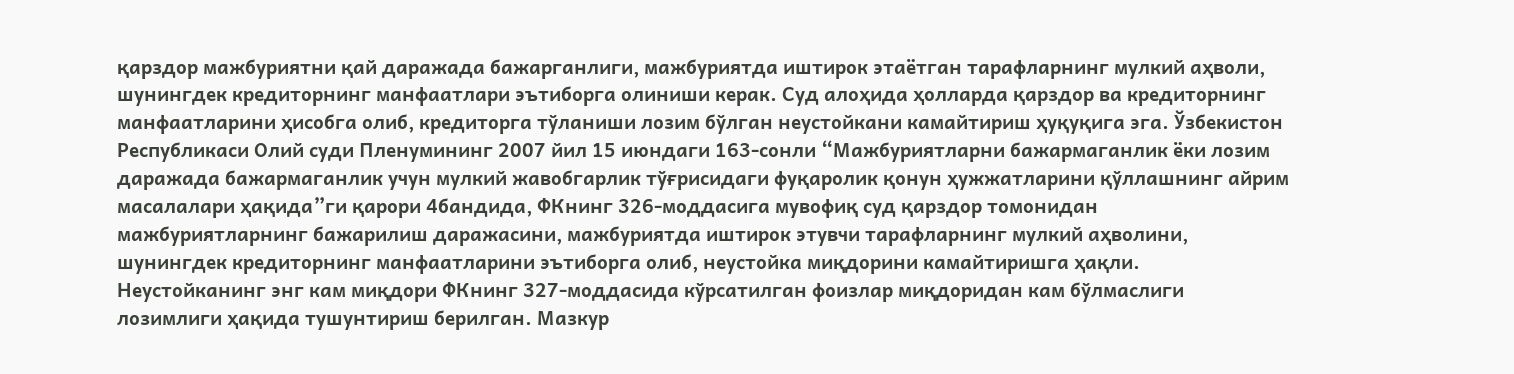қарздор мажбуриятни қай даражада бажарганлиги, мажбуриятда иштирок этаётган тарафларнинг мулкий аҳволи, шунингдек кредиторнинг манфаатлари эътиборга олиниши керак. Суд алоҳида ҳолларда қарздор ва кредиторнинг манфаатларини ҳисобга олиб, кредиторга тўланиши лозим бўлган неустойкани камайтириш ҳуқуқига эга. Ўзбекистон Республикаси Олий суди Пленумининг 2007 йил 15 июндаги 163-сонли “Мажбуриятларни бажармаганлик ёки лозим даражада бажармаганлик учун мулкий жавобгарлик тўғрисидаги фуқаролик қонун ҳужжатларини қўллашнинг айрим масалалари ҳақида”ги қарори 4бандида, ФКнинг 326-моддасига мувофиқ суд қарздор томонидан мажбуриятларнинг бажарилиш даражасини, мажбуриятда иштирок этувчи тарафларнинг мулкий аҳволини, шунингдек кредиторнинг манфаатларини эътиборга олиб, неустойка миқдорини камайтиришга ҳақли. Неустойканинг энг кам миқдори ФКнинг 327-моддасида кўрсатилган фоизлар миқдоридан кам бўлмаслиги лозимлиги ҳақида тушунтириш берилган. Мазкур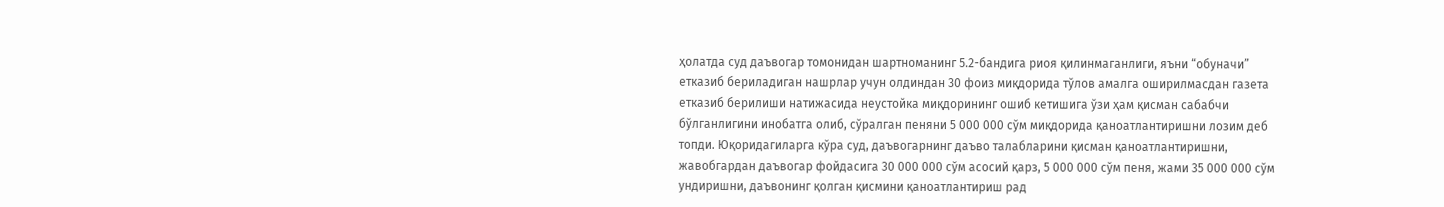ҳолатда суд даъвогар томонидан шартноманинг 5.2-бандига риоя қилинмаганлиги, яъни “обуначи” етказиб бериладиган нашрлар учун олдиндан 30 фоиз миқдорида тўлов амалга оширилмасдан газета етказиб берилиши натижасида неустойка миқдорининг ошиб кетишига ўзи ҳам қисман сабабчи бўлганлигини инобатга олиб, сўралган пеняни 5 000 000 сўм миқдорида қаноатлантиришни лозим деб топди. Юқоридагиларга кўра суд, даъвогарнинг даъво талабларини қисман қаноатлантиришни, жавобгардан даъвогар фойдасига 30 000 000 сўм асосий қарз, 5 000 000 сўм пеня, жами 35 000 000 сўм ундиришни, даъвонинг қолган қисмини қаноатлантириш рад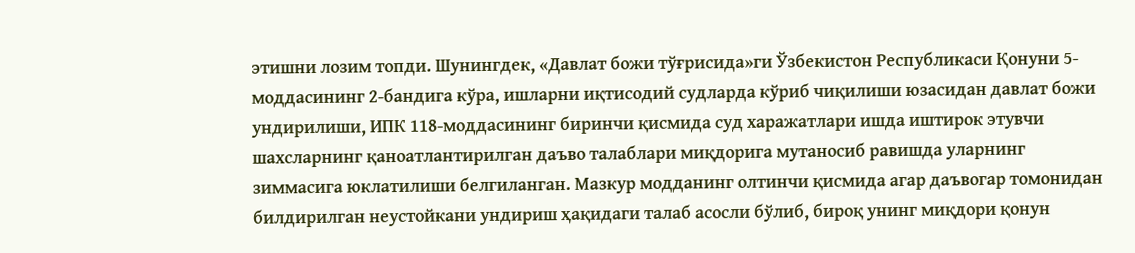этишни лозим топди. Шунингдек, «Давлат божи тўғрисида»ги Ўзбекистон Республикаси Қонуни 5-моддасининг 2-бандига кўра, ишларни иқтисодий судларда кўриб чиқилиши юзасидан давлат божи ундирилиши, ИПК 118-моддасининг биринчи қисмида суд харажатлари ишда иштирок этувчи шахсларнинг қаноатлантирилган даъво талаблари миқдорига мутаносиб равишда уларнинг зиммасига юклатилиши белгиланган. Мазкур модданинг олтинчи қисмида агар даъвогар томонидан билдирилган неустойкани ундириш ҳақидаги талаб асосли бўлиб, бироқ унинг миқдори қонун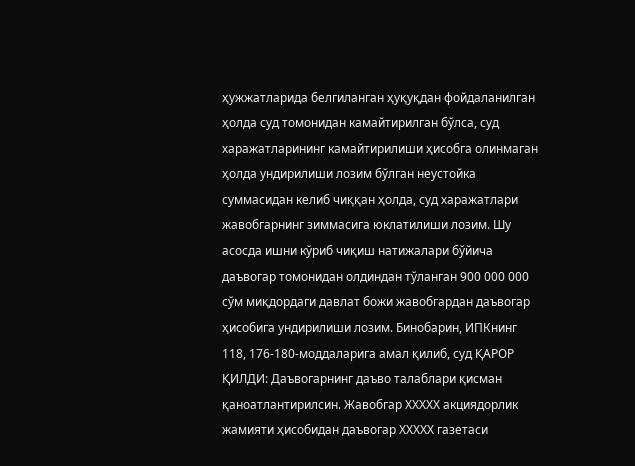ҳужжатларида белгиланган ҳуқуқдан фойдаланилган ҳолда суд томонидан камайтирилган бўлса, суд харажатларининг камайтирилиши ҳисобга олинмаган ҳолда ундирилиши лозим бўлган неустойка суммасидан келиб чиққан ҳолда, суд харажатлари жавобгарнинг зиммасига юклатилиши лозим. Шу асосда ишни кўриб чиқиш натижалари бўйича даъвогар томонидан олдиндан тўланган 900 000 000 сўм миқдордаги давлат божи жавобгардан даъвогар ҳисобига ундирилиши лозим. Бинобарин, ИПКнинг 118, 176-180-моддаларига амал қилиб, суд ҚАРОР ҚИЛДИ: Даъвогарнинг даъво талаблари қисман қаноатлантирилсин. Жавобгар ХХХХХ акциядорлик жамияти ҳисобидан даъвогар ХХХХХ газетаси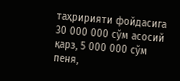таҳририяти фойдасига 30 000 000 сўм асосий қарз, 5 000 000 сўм пеня,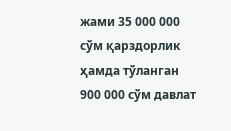жами 35 000 000 сўм қарздорлик ҳамда тўланган 900 000 сўм давлат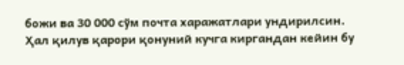божи ва 30 000 сўм почта харажатлари ундирилсин. Ҳал қилув қарори қонуний кучга киргандан кейин бу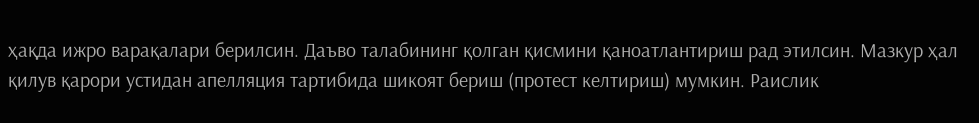ҳақда ижро варақалари берилсин. Даъво талабининг қолган қисмини қаноатлантириш рад этилсин. Мазкур ҳал қилув қарори устидан апелляция тартибида шикоят бериш (протест келтириш) мумкин. Раислик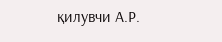қилувчи А.Р.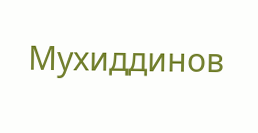Мухиддинов